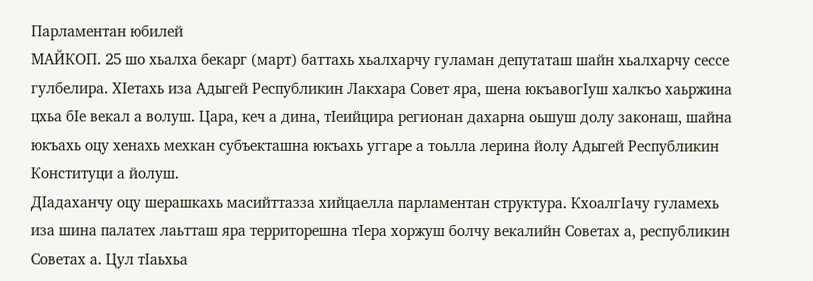Парламентан юбилей
МАЙКОП. 25 шо хьалха бекарг (март) баттахь хьалхарчу гуламан депутаташ шайн хьалхарчу сессе гулбелира. ХIетахь иза Адыгей Республикин Лакхара Совет яра, шена юкъавогIуш халкъо хаьржина цхьа бIе векал а волуш. Цара, кеч а дина, тIеийцира регионан дахарна оьшуш долу законаш, шайна юкъахь оцу хенахь мехкан субъекташна юкъахь уггаре а тоьлла лерина йолу Адыгей Республикин Конституци а йолуш.
ДIадаханчу оцу шерашкахь масийттазза хийцаелла парламентан структура. КхоалгIачу гуламехь иза шина палатех лаьтташ яра территорешна тIера хоржуш болчу векалийн Советах а, республикин Советах а. Цул тIаьхьа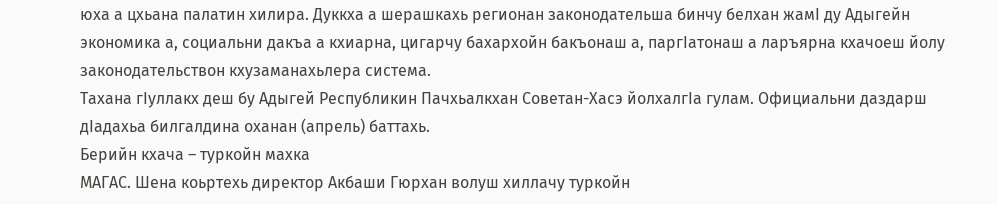юха а цхьана палатин хилира. Дуккха а шерашкахь регионан законодательша бинчу белхан жамI ду Адыгейн экономика а, социальни дакъа а кхиарна, цигарчу бахархойн бакъонаш а, паргIатонаш а ларъярна кхачоеш йолу законодательствон кхузаманахьлера система.
Тахана гIуллакх деш бу Адыгей Республикин Пачхьалкхан Советан-Хасэ йолхалгIа гулам. Официальни даздарш дIадахьа билгалдина оханан (апрель) баттахь.
Берийн кхача – туркойн махка
МАГАС. Шена коьртехь директор Акбаши Гюрхан волуш хиллачу туркойн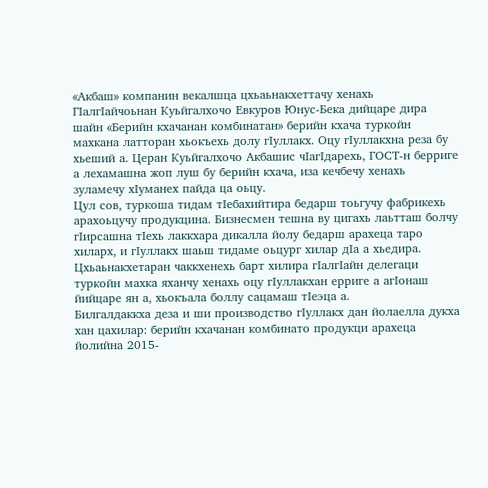«Акбаш» компанин векалшца цхьаьнакхеттачу хенахь ГIалгIайчоьнан Куьйгалхочо Евкуров Юнус-Бека дийцаре дира шайн «Берийн кхачанан комбинатан» берийн кхача туркойн махкана латторан хьокъехь долу гIуллакх. Оцу гIуллакхна реза бу хьеший а. Церан Куьйгалхочо Акбашис чIагIдарехь, ГОСТ-н берриге а лехамашна жоп луш бу берийн кхача, иза кечбечу хенахь зуламечу хIуманех пайда ца оьцу.
Цул сов, туркоша тидам тIебахийтира бедарш тоьгучу фабрикехь арахоьцучу продукцина. Бизнесмен тешна ву цигахь лаьтташ болчу гIирсашна тIехь лаккхара дикалла йолу бедарш арахеца таро хиларх, и гIуллакх шаьш тидаме оьцург хилар дIа а хьедира.
Цхьаьнакхетаран чаккхенехь барт хилира гIалгIайн делегаци туркойн махка яханчу хенахь оцу гIуллакхан ерриге а агIонаш йийцаре ян а, хьокъала боллу сацамаш тIеэца а.
Билгалдаккха деза и ши производство гIуллакх дан йолаелла дукха хан цахилар: берийн кхачанан комбинато продукци арахеца йолийна 2015-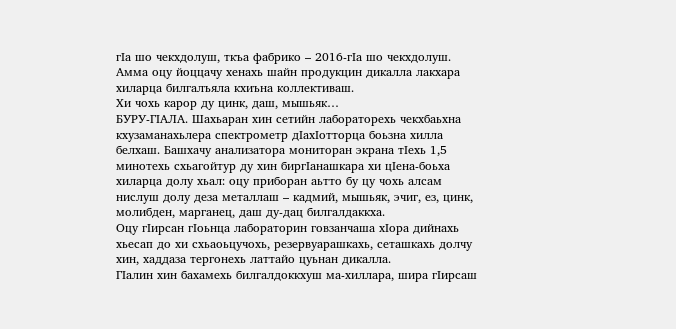гIа шо чекхдолуш, ткъа фабрико – 2016-гIа шо чекхдолуш. Амма оцу йоццачу хенахь шайн продукцин дикалла лакхара хиларца билгалъяла кхиъна коллективаш.
Хи чохь карор ду цинк, даш, мышьяк…
БУРУ-ГIАЛА. Шахьаран хин сетийн лабораторехь чекхбаьхна кхузаманахьлера спектрометр дIахIотторца боьзна хилла белхаш. Башхачу анализатора мониторан экрана тIехь 1,5 минотехь схьагойтур ду хин биргIанашкара хи цIена-боьха хиларца долу хьал: оцу приборан аьтто бу цу чохь алсам нислуш долу деза металлаш – кадмий, мышьяк, эчиг, ез, цинк, молибден, марганец, даш ду-дац билгалдаккха.
Оцу гIирсан гIоьнца лабораторин говзанчаша хIора дийнахь хьесап до хи схьаоьцучохь, резервуарашкахь, сеташкахь долчу хин, хаддаза тергонехь латтайо цуьнан дикалла.
ГIалин хин бахамехь билгалдоккхуш ма-хиллара, шира гIирсаш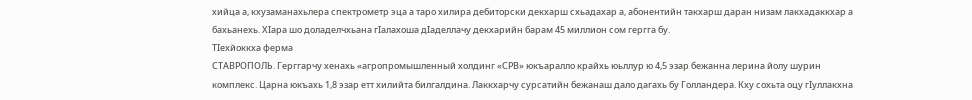хийца а, кхузаманахьлера спектрометр эца а таро хилира дебиторски декхарш схьадахар а, абонентийн такхарш даран низам лакхадаккхар а бахьанехь. ХIара шо доладелчхьана гIалахоша дIаделлачу декхарийн барам 45 миллион сом гергга бу.
ТIехйоккха ферма
СТАВРОПОЛЬ. Герггарчу хенахь «агропромышленный холдинг «СРВ» юкъаралло крайхь юьллур ю 4,5 эзар бежанна лерина йолу шурин комплекс. Царна юкъахь 1,8 эзар етт хилийта билгалдина. Лаккхарчу сурсатийн бежанаш дало дагахь бу Голландера. Кху сохьта оцу гIуллакхна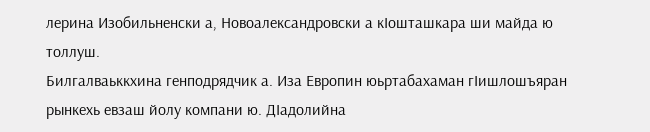лерина Изобильненски а, Новоалександровски а кIошташкара ши майда ю толлуш.
Билгалваьккхина генподрядчик а. Иза Европин юьртабахаман гIишлошъяран рынкехь евзаш йолу компани ю. ДIадолийна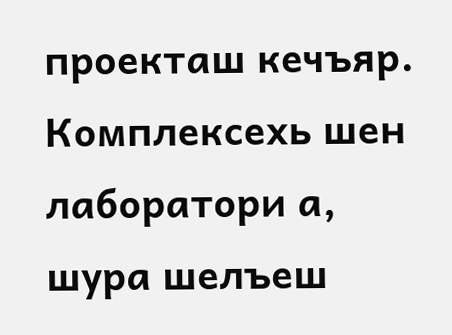проекташ кечъяр. Комплексехь шен лаборатори а, шура шелъеш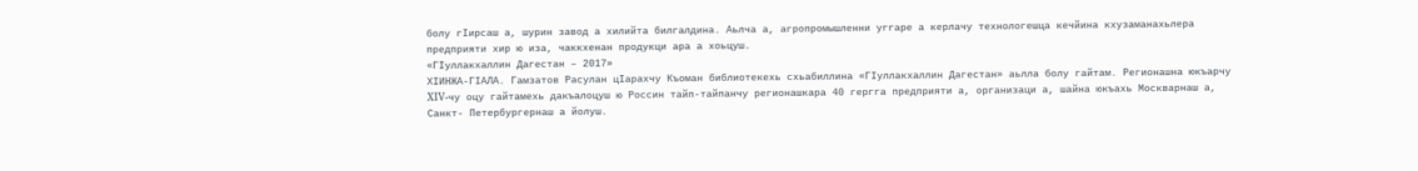болу гIирсаш а, шурин завод а хилийта билгалдина. Аьлча а, агропромышленни уггаре а керлачу технологешца кечйина кхузаманахьлера предприяти хир ю иза, чаккхенан продукци ара а хоьцуш.
«ГIуллакхаллин Дагестан – 2017»
ХIИНЖА-ГIАЛА. Гамзатов Расулан цIарахчу Къоман библиотекехь схьабиллина «ГIуллакхаллин Дагестан» аьлла болу гайтам. Регионашна юкъарчу XIV-чу оцу гайтамехь дакъалоцуш ю Россин тайп-тайпанчу регионашкара 40 гергга предприяти а, организаци а, шайна юкъахь Москварнаш а, Санкт- Петербургернаш а йолуш.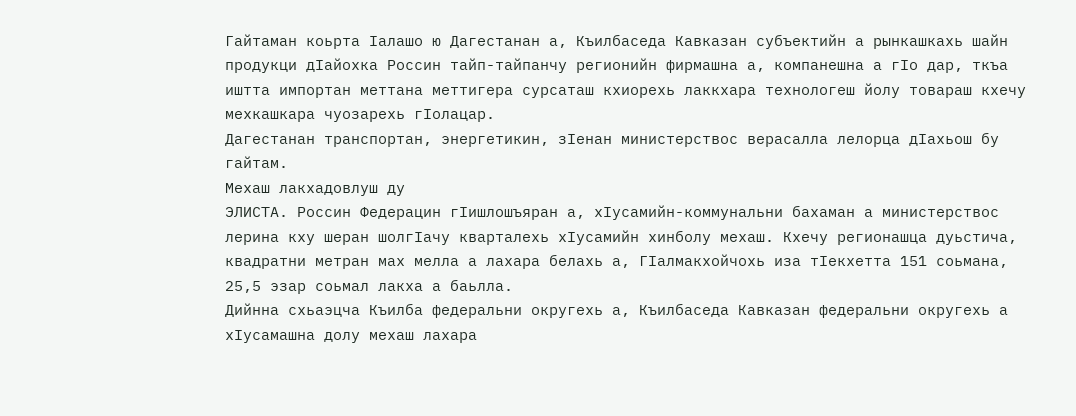Гайтаман коьрта Iалашо ю Дагестанан а, Къилбаседа Кавказан субъектийн а рынкашкахь шайн продукци дIайохка Россин тайп-тайпанчу регионийн фирмашна а, компанешна а гIо дар, ткъа иштта импортан меттана меттигера сурсаташ кхиорехь лаккхара технологеш йолу товараш кхечу мехкашкара чуозарехь гIолацар.
Дагестанан транспортан, энергетикин, зIенан министерствос верасалла лелорца дIахьош бу гайтам.
Мехаш лакхадовлуш ду
ЭЛИСТА. Россин Федерацин гIишлошъяран а, хIусамийн-коммунальни бахаман а министерствос лерина кху шеран шолгIачу кварталехь хIусамийн хинболу мехаш. Кхечу регионашца дуьстича, квадратни метран мах мелла а лахара белахь а, ГIалмакхойчохь иза тIекхетта 151 соьмана, 25,5 эзар соьмал лакха а баьлла.
Дийнна схьаэцча Къилба федеральни округехь а, Къилбаседа Кавказан федеральни округехь а хIусамашна долу мехаш лахара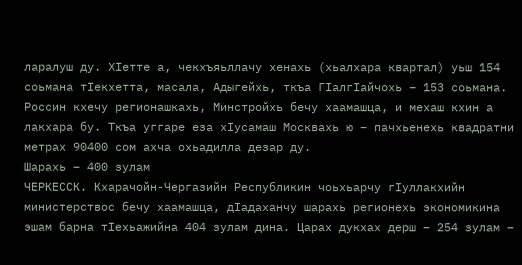ларалуш ду. ХIетте а, чекхъяьллачу хенахь (хьалхара квартал) уьш 154 соьмана тIекхетта, масала, Адыгейхь, ткъа ГIалгIайчохь – 153 соьмана. Россин кхечу регионашкахь, Минстройхь бечу хаамашца, и мехаш кхин а лакхара бу. Ткъа уггаре еза хIусамаш Москвахь ю – пачхьенехь квадратни метрах 90400 сом ахча охьадилла дезар ду.
Шарахь – 400 зулам
ЧЕРКЕССК. Кхарачойн-Чергазийн Республикин чоьхьарчу гIуллакхийн министерствос бечу хаамашца, дIадаханчу шарахь регионехь экономикина эшам барна тIехьажийна 404 зулам дина. Царах дукхах дерш – 254 зулам –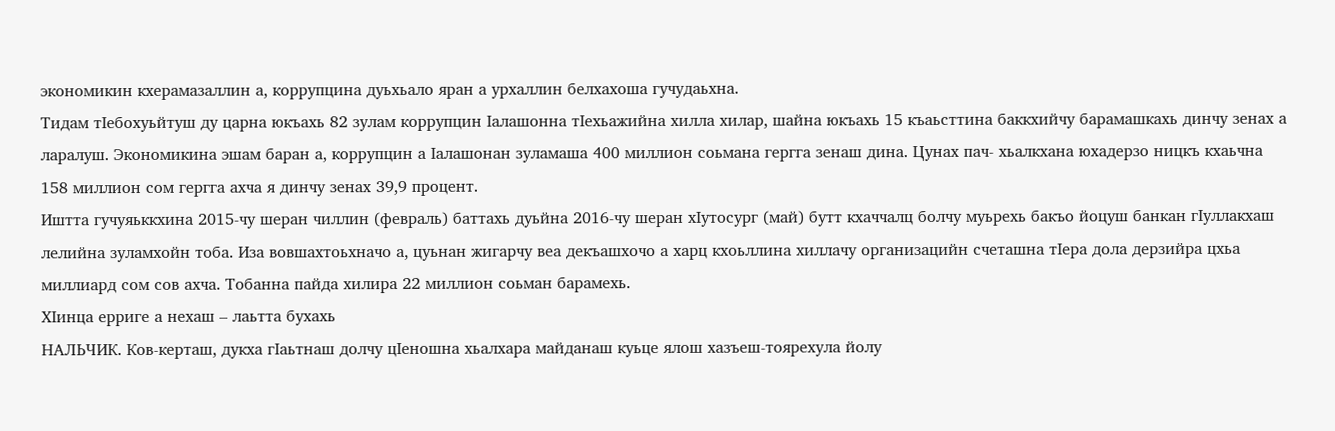экономикин кхерамазаллин а, коррупцина дуьхьало яран а урхаллин белхахоша гучудаьхна.
Тидам тIебохуьйтуш ду царна юкъахь 82 зулам коррупцин Iалашонна тIехьажийна хилла хилар, шайна юкъахь 15 къаьсттина баккхийчу барамашкахь динчу зенах а ларалуш. Экономикина эшам баран а, коррупцин а Iалашонан зуламаша 400 миллион соьмана гергга зенаш дина. Цунах пач- хьалкхана юхадерзо ницкъ кхаьчна 158 миллион сом гергга ахча я динчу зенах 39,9 процент.
Иштта гучуяьккхина 2015-чу шеран чиллин (февраль) баттахь дуьйна 2016-чу шеран хIутосург (май) бутт кхаччалц болчу муьрехь бакъо йоцуш банкан гIуллакхаш лелийна зуламхойн тоба. Иза вовшахтоьхначо а, цуьнан жигарчу веа декъашхочо а харц кхоьллина хиллачу организацийн счеташна тIера дола дерзийра цхьа миллиард сом сов ахча. Тобанна пайда хилира 22 миллион соьман барамехь.
ХIинца ерриге а нехаш – лаьтта бухахь
НАЛЬЧИК. Ков-керташ, дукха гIаьтнаш долчу цIеношна хьалхара майданаш куьце ялош хазъеш-тоярехула йолу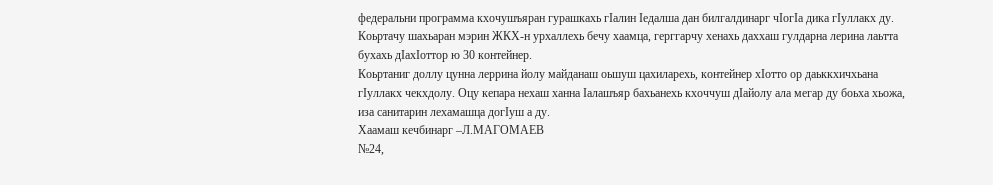федеральни программа кхочушъяран гурашкахь гIалин Iедалша дан билгалдинарг чIогIа дика гIуллакх ду. Коьртачу шахьаран мэрин ЖКХ-н урхаллехь бечу хаамца, герггарчу хенахь даххаш гулдарна лерина лаьтта бухахь дIахIоттор ю 30 контейнер.
Коьртаниг доллу цунна леррина йолу майданаш оьшуш цахиларехь, контейнер хIотто ор даьккхичхьана гIуллакх чекхдолу. Оцу кепара нехаш ханна Iалашъяр бахьанехь кхоччуш дIайолу ала мегар ду боьха хьожа, иза санитарин лехамашца догIуш а ду.
Хаамаш кечбинарг –Л.МАГОМАЕВ
№24,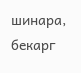шинара, бекарг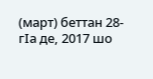(март) беттан 28-гIа де, 2017 шо